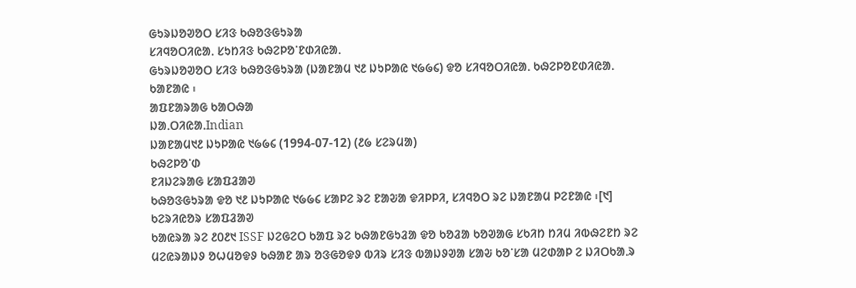ᱜᱩᱨᱡᱚᱣᱚᱛ ᱥᱤᱝ ᱠᱷᱚᱝᱜᱩᱨᱟ
ᱥᱤᱧᱚᱛᱤᱭᱟᱹ ᱥᱩᱴᱤᱝ ᱠᱷᱮᱞᱚᱸᱱᱰᱤᱭᱟᱹ
ᱜᱩᱨᱡᱚᱣᱚᱛ ᱥᱤᱝ ᱠᱷᱚᱝᱜᱩᱨᱟ (ᱡᱟᱱᱟᱢ ᱑᱒ ᱡᱩᱞᱟᱭ ᱑᱙᱙᱔) ᱫᱚ ᱥᱤᱧᱚᱛᱤᱭᱟᱹ ᱠᱷᱮᱞᱚᱱᱰᱤᱭᱟᱹ ᱠᱟᱱᱟᱭ ᱾
ᱟᱯᱱᱟᱨᱟᱜ ᱠᱟᱛᱷᱟ
ᱡᱟᱹᱛᱤᱭᱟᱹIndian
ᱡᱟᱱᱟᱢ᱑᱒ ᱡᱩᱞᱟᱭ ᱑᱙᱙᱔ (1994-07-12) (᱒᱙ ᱥᱮᱨᱢᱟ)
ᱠᱷᱮᱞᱚᱸᱰ
ᱱᱤᱡᱮᱨᱟᱜ ᱥᱟᱯᱲᱟᱣ
ᱠᱷᱚᱝᱜᱩᱨᱟ ᱫᱚ ᱑᱒ ᱡᱩᱞᱟᱭ ᱑᱙᱙᱔ ᱥᱟᱞᱮ ᱨᱮ ᱱᱟᱶᱟ ᱫᱤᱞᱞᱤ, ᱥᱤᱧᱚᱛ ᱨᱮ ᱡᱟᱱᱟᱢ ᱞᱮᱱᱟᱭ ᱾[᱑]
ᱠᱮᱨᱤᱭᱚᱨ ᱥᱟᱯᱲᱟᱣ
ᱠᱟᱭᱨᱟ ᱨᱮ ᱒᱐᱒᱑ ISSF ᱡᱮᱜᱮᱛ ᱠᱟᱯ ᱨᱮ ᱠᱷᱟᱱᱜᱩᱲᱟ ᱫᱚ ᱠᱚᱲᱟ ᱠᱚᱣᱟᱜ ᱥᱠᱤᱴ ᱴᱤᱢ ᱤᱵᱷᱮᱱᱴ ᱨᱮ ᱢᱮᱭᱨᱟᱡᱽ ᱚᱦᱢᱚᱫᱽ ᱠᱷᱟᱱ ᱟᱨ ᱚᱝᱜᱚᱫᱽ ᱵᱤᱨ ᱥᱤᱝ ᱵᱟᱡᱽᱣᱟ ᱥᱟᱶ ᱠᱚᱸᱥᱟ ᱢᱮᱰᱟᱞ ᱮ ᱡᱤᱛᱠᱟᱹᱨ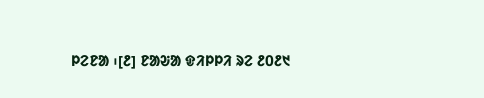ᱞᱮᱱᱟ ᱾[᱒] ᱱᱟᱶᱟ ᱫᱤᱞᱞᱤ ᱨᱮ ᱒᱐᱒᱑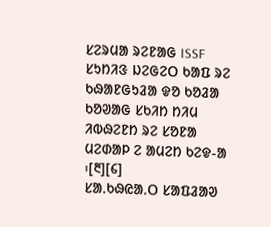ᱥᱮᱨᱢᱟ ᱨᱮᱱᱟᱜ ISSF ᱥᱩᱴᱤᱝ ᱡᱮᱜᱮᱛ ᱠᱟᱯ ᱨᱮ ᱠᱷᱟᱱᱜᱩᱲᱟ ᱫᱚ ᱠᱚᱲᱟ ᱠᱚᱣᱟᱜ ᱥᱠᱤᱴ ᱴᱤᱢ ᱤᱵᱷᱮᱱᱴ ᱨᱮ ᱥᱚᱱᱟ ᱢᱮᱰᱟᱞ ᱮ ᱟᱢᱮᱴ ᱠᱮᱫ-ᱟ ᱾[᱓][᱔]
ᱥᱟᱹᱠᱷᱭᱟᱹᱛ ᱥᱟᱯᱲᱟᱣ